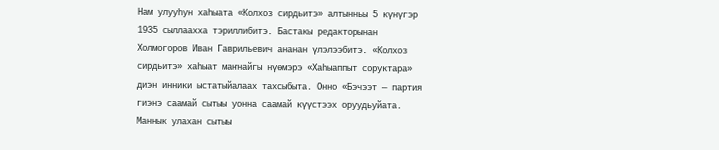Нам улууһун хаһыата «Колхоз сирдьитэ» алтынньы 5 күнүгэр 1935 сыллаахха тэриллибитэ. Бастакы редакторынан Холмогоров Иван Гаврильевич ананан үлэлээбитэ. «Колхоз сирдьитэ» хаһыат маҥнайгы нүөмэрэ «Хаһыаппыт соруктара» диэн инники ыстатыйалаах тахсыбыта. Онно «Бэчээт — партия гиэнэ саамай сытыы уонна саамай күүстээх оруудьуйата. Маннык улахан сытыы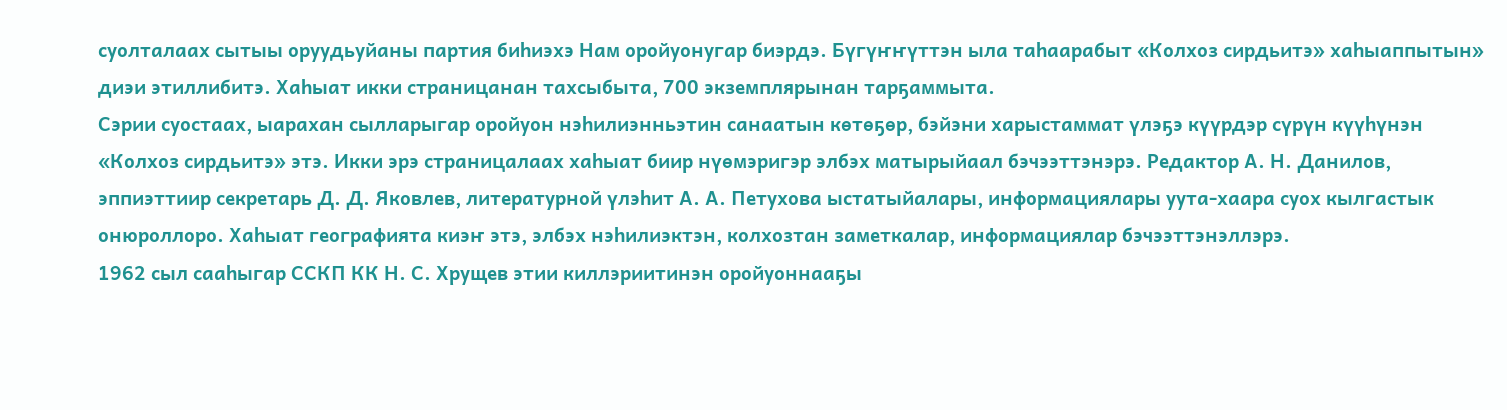суолталаах сытыы оруудьуйаны партия биһиэхэ Нам оройуонугар биэрдэ. Бүгүҥҥүттэн ыла таһаарабыт «Колхоз сирдьитэ» хаһыаппытын» диэи этиллибитэ. Хаһыат икки страницанан тахсыбыта, 700 экземплярынан тарҕаммыта.
Сэрии суостаах, ыарахан сылларыгар оройуон нэһилиэнньэтин санаатын көтөҕөр, бэйэни харыстаммат үлэҕэ күүрдэр сүрүн күүһүнэн «Колхоз сирдьитэ» этэ. Икки эрэ страницалаах хаһыат биир нүөмэригэр элбэх матырыйаал бэчээттэнэрэ. Редактор А. Н. Данилов, эппиэттиир секретарь Д. Д. Яковлев, литературной үлэһит А. А. Петухова ыстатыйалары, информациялары уута-хаара суох кылгастык онюроллоро. Хаһыат географията киэҥ этэ, элбэх нэһилиэктэн, колхозтан заметкалар, информациялар бэчээттэнэллэрэ.
1962 сыл сааһыгар ССКП КК Н. С. Хрущев этии киллэриитинэн оройуоннааҕы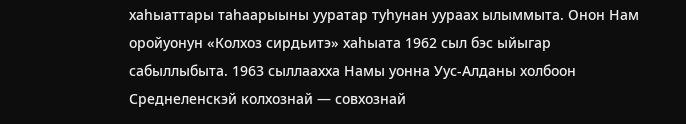хаһыаттары таһаарыыны ууратар туһунан уураах ылыммыта. Онон Нам оройуонун «Колхоз сирдьитэ» хаһыата 1962 сыл бэс ыйыгар сабыллыбыта. 1963 сыллаахха Намы уонна Уус-Алданы холбоон Среднеленскэй колхознай — совхознай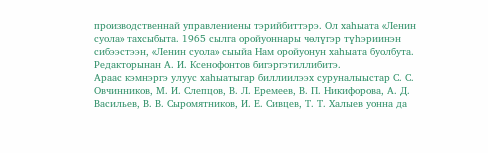производственнай управлениены тэрийбиттэрэ. Ол хаһыата «Ленин суола» тахсыбыта. 1965 сылга оройуоннары чөлүгэр түһэриинэн сибээстээн, «Ленин суола» сыыйа Нам оройуонун хаһыата буолбута. Редакторынан А. И. Ксенофонтов бигэргэтиллибитэ.
Араас кэмнэргэ улуус хаһыатыгар биллиилээх суруналыыстар С. С. Овчинников, М. И. Слепцов, В. Л. Еремеев, В. П. Никифорова, А. Д. Васильев, В. В. Сыромятников, И. Е. Сивцев, Т. Т. Халыев уонна да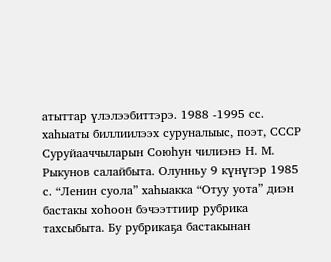атыттар үлэлээбиттэрэ. 1988 -1995 сс. хаһыаты биллиилээх суруналыыс, поэт, СССР Суруйааччыларын Союһун чилиэнэ Н. М. Рыкунов салайбыта. Олунньу 9 күнүгэр 1985 с. “Ленин суола” хаһыакка “Отуу уота” диэн бастакы хоһоон бэчээттиир рубрика тахсыбыта. Бу рубрикаҕа бастакынан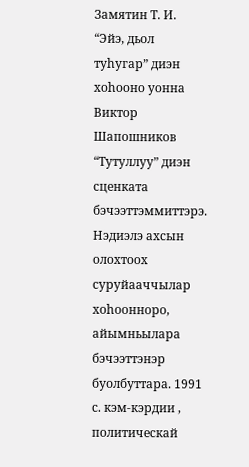Замятин Т. И. “Эйэ, дьол туһугар” диэн хоһооно уонна Виктор Шапошников “Тутуллуу” диэн сценката бэчээттэммиттэрэ. Нэдиэлэ ахсын олохтоох суруйааччылар хоһоонноро, айымньылара бэчээттэнэр буолбуттара. 1991 с. кэм-кэрдии , политическай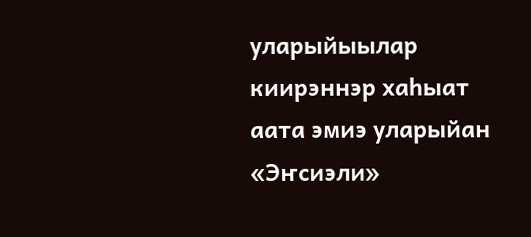уларыйыылар киирэннэр хаһыат аата эмиэ уларыйан «Эҥсиэли»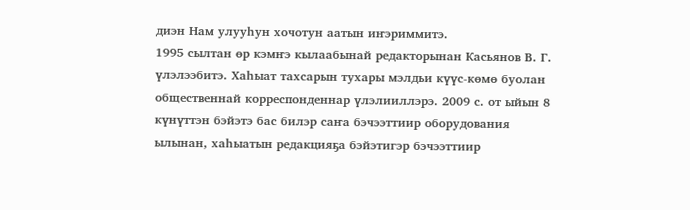диэн Нам улууһун хочотун аатын иҥэриммитэ.
1995 сылтан өр кэмҥэ кылаабынай редакторынан Касьянов В. Г. үлэлээбитэ. Хаһыат тахсарын тухары мэлдьи күүс-көмө буолан общественнай корреспонденнар үлэлииллэрэ. 2009 с. от ыйын 8 күнүттэн бэйэтэ бас билэр саҥа бэчээттиир оборудования ылынан, хаһыатын редакцияҕа бэйэтигэр бэчээттиир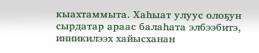кыахтаммыта. Хаһыат улуус олоҕун сырдатар араас балаһата элбээбитэ, инникилээх хайысханан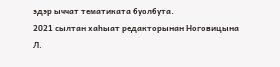эдэр ыччат тематиката буолбута.
2021 сылтан хаһыат редакторынан Ноговицына Л.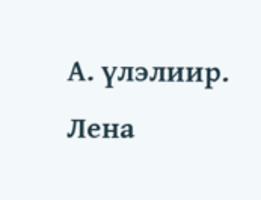А. үлэлиир. Лена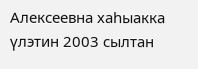Алексеевна хаһыакка үлэтин 2003 сылтан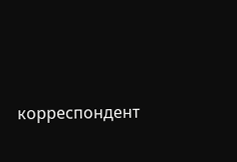корреспондент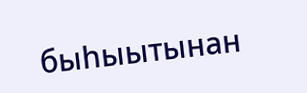быһыытынан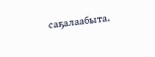саҕалаабыта.